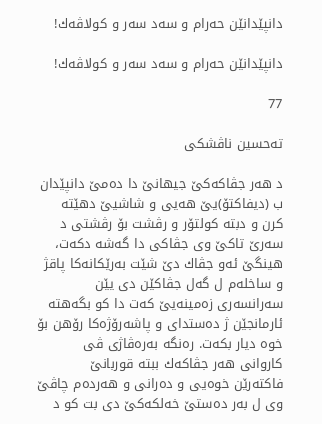دانپێدانێن حه‌رام و سه‌د سه‌ر و كولاڤه‌ك!

دانپێدانێن حه‌رام و سه‌د سه‌ر و كولاڤه‌ك!

77

ته‌حسین ناڤشكى

د هه‌ر جڤاكه‌كێ جیهانێ دا ده‌مێ دانپێدان ب (دیفاكتۆ)یێ هه‌یى و شاشیێ دهێته‌ كرن و دبته‌ كولتۆر و رڤشت بۆ رڤشتى د سه‌رێ تاكێ وى جڤاكى دا گه‌شه‌ دكه‌ت، هینگێ ئه‌و جڤاك دێ شێت به‌رێكانه‌كا پاقژ و ساخله‌م ل گه‌ل جڤاكێن دى یێن سه‌رانسه‌رى زه‌مینه‌یێ كه‌ت دا كو بگه‌هته‌ ئارمانجێن ژ ده‌ستداى و پاشه‌رۆژه‌كا رۆهن بۆ خوه‌ دیار بكه‌ت. ره‌نگه‌ به‌ره‌ڤاژى ڤى كاروانى هه‌ر جڤاكه‌ك ببته‌ قوربانێ فاكته‌رێن خوه‌یى و ده‌رانى و هه‌رده‌م چاڤێ وى ل به‌ر ده‌ستێ خه‌لكه‌كێ دى بت كو د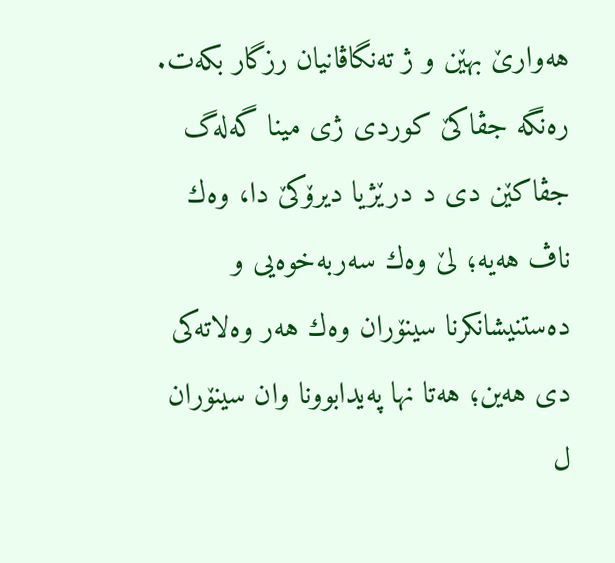هه‌وارێ بهێن و ژ ته‌نگاڤانیان رزگار بكه‌ت.
ره‌نگه‌ جڤاكێ كوردى ژى مینا گه‌له‌گ جڤاكێن دى د درێژیا دیرۆكێ دا، وه‌ك ناڤ هه‌یه‌؛ لێ وه‌ك سه‌ربه‌خوه‌یى و ده‌ستنیشانكرنا سینۆران وه‌ك هه‌ر وه‌لاته‌كى دى هه‌ین؛ هه‌تا نها په‌یدابوونا وان سینۆران ل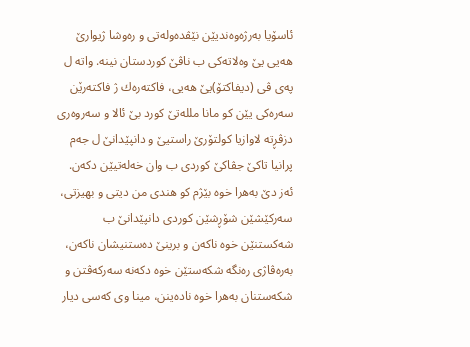ئاسۆیا به‌رژه‌وه‌ندیێن نێڤده‌وله‌تى و ره‌وشا ژیوارێ هه‌یى یێ وه‌لاته‌كى ب ناڤێ كوردستان نینه‌. واته‌ ل په‌ى ڤى (دیفاكتۆ)یێ هه‌یى، فاكته‌ره‌ك ژ فاكته‌رێن سه‌ره‌كى یێن كو مانا ملله‌تێ كورد بێ ئالا و سه‌روه‌رى دزڤڕته‌ لاوازیا كولتۆرێ راستیێ و دانپێدانێ ل جه‌م پرانیا تاكێ جڤاكێ كوردى ب وان خه‌له‌تیێن دكه‌ن. ئه‌ز دێ به‌هرا خوه‌ بێژم كو هندى من دیتى و بهیزتى، سه‌ركێشێن شۆڕشێن كوردى دانپێدانێ ب شه‌كستنێن خوه‌ ناكه‌ن و برینێ ده‌ستنیشان ناكه‌ن، به‌ره‌ڤاژى ره‌نگه‌ شكه‌ستێن خوه‌ دكه‌نه‌ سه‌ركه‌ڤتن و شكه‌ستنان به‌هرا خوه‌ ناده‌ینن، مینا وى كه‌سى دیار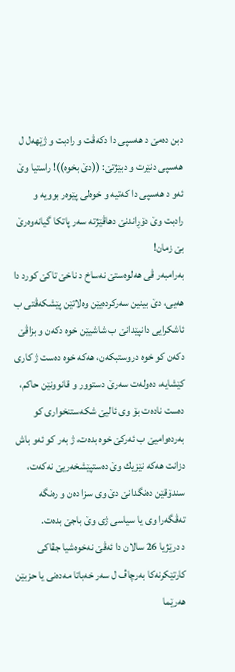دبن ده‌مێ د هه‌سپى دا دكه‌ڤت و رادبت و ژێهه‌ل ل هه‌سپى دنێرت و دبێژتێ: ((دێ بخوه‌))! راستیا وێ ئه‌و د هه‌سپى دا كه‌تیه‌ و خوه‌لى پێوه‌ر بوویه‌ و رادبت وێ دۆڕاندنێ دهاڤێژته‌ سه‌ر پاتكا گیانه‌وه‌رێ بێ زمان!
به‌رامبه‌ر ڤى هه‌لوه‌ستێ نه‌ساخ د ناخێ تاكێ كورد دا هه‌یى، دێ بینین سه‌ركرده‌یێن وه‌لاتێن پێشكه‌ڤتى ب ئاشكرایى دانپێدانێ ب شاشیێن خوه‌ دكه‌ن و بزاڤێ دكه‌ن كو خوه‌ دروستبكه‌ن، هه‌كه‌ خوه‌ ده‌ست ژ كارى كێشایه‌، ده‌وله‌ت سه‌رێ دستوور و قانوونێن حاكم، ده‌ست ناده‌ت بۆ وى ئالیێ شكه‌ستنخوارى كو به‌رده‌وامیێ ب ئه‌ركێ خوه‌ بده‌ت، ژ به‌ر كو ئه‌و باش دزانت هه‌كه‌ نێزیك وێ ده‌ستپێشخه‌ریێ نه‌كه‌ت، سندۆقێن ده‌نگدانێ دێ وى سزا ده‌ن و ره‌نگه‌ ته‌ڤگه‌را وى یا سیاسى ژى وێ باجێ بده‌ت.
د درێژیا 26 سالان دا ئه‌ڤێ نه‌خوه‌شیا جڤاكى كارتێكرنه‌كا به‌رچاڤ ل سه‌ر خه‌باتا مه‌ده‌نى یا حزبێن هه‌رێما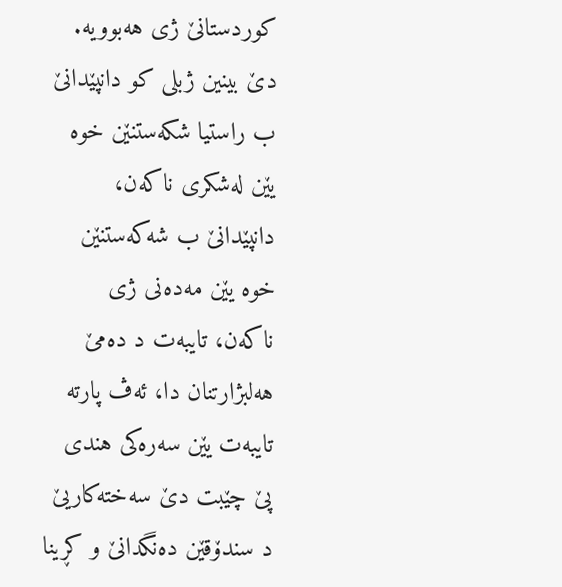كوردستانێ ژى هه‌بوویه‌. دێ بینین ژبلى كو دانپێدانێ ب راستیا شكه‌ستنێن خوه‌ یێن له‌شكرى ناكه‌ن، دانپێدانێ ب شه‌كه‌ستنێن خوه‌ یێن مه‌ده‌نى ژى ناكه‌ن، تایبه‌ت د ده‌مێ هه‌لبژارتنان دا، ئه‌ڤ پارته‌ تایبه‌ت یێن سه‌ره‌كى هندى پێ چێبت دێ سه‌خته‌كاریێ د سندۆقێن ده‌نگدانێ و كڕینا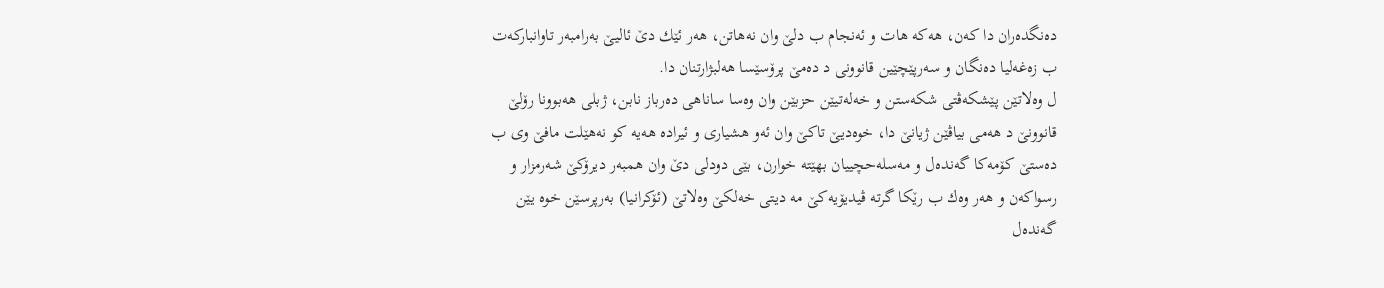ده‌نگده‌ران دا كه‌ن، هه‌كه‌ هات و ئه‌نجام ب دلێ وان نه‌هاتن، هه‌ر ئێك دێ ئالیێ به‌رامبه‌ر تاوانباركه‌ت ب زه‌غه‌لیا ده‌نگان و سه‌رپێچێین قانوونى د ده‌مێ پرۆسێسا هه‌لبژارتنان دا.
ل وه‌لاتێن پێشكه‌ڤتى شكه‌ستن و خه‌له‌تیێن حزبێن وان وه‌سا ساناهى ده‌رباز نابن، ژبلى هه‌بوونا رۆلێ قانوونێ د هه‌مى بیاڤێن ژیانێ دا، خوه‌دیێ تاكێ وان ئه‌و هشیارى و ئیراده‌ هه‌یه‌ كو نه‌هێلت مافێ وى ب ده‌ستێ كۆمه‌كا گه‌نده‌ل و مه‌سله‌حچییان بهێته‌ خوارن، بێى دودلى دێ وان همبه‌ر دیرۆكێ شه‌رمزار و رسواكه‌ن و هه‌ر وه‌ك ب رێكا گرته‌ ڤیدیۆیه‌كێ مه‌ دیتى خه‌لكێ وه‌لاتێ (ئۆكرانیا) به‌رپرسێن خوه‌ یێن گه‌نده‌ل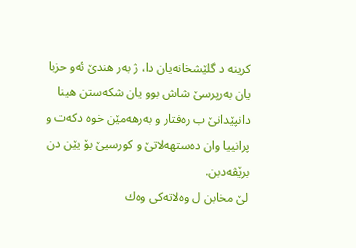كرینه‌ د گلێشخانه‌یان دا، ژ به‌ر هندێ ئه‌و حزبا یان به‌رپرسێ شاش بوو یان شكه‌ستن هینا دانپێدانێ ب ره‌فتار و به‌رهه‌مێن خوه‌ دكه‌ت و پرانییا وان ده‌ستهه‌لاتێ و كورسیێ بۆ یێن دن برێڤه‌دبن.
لێ مخابن ل وه‌لاته‌كى وه‌ك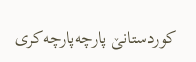كوردستانێ پارچه‌پارچه‌كرى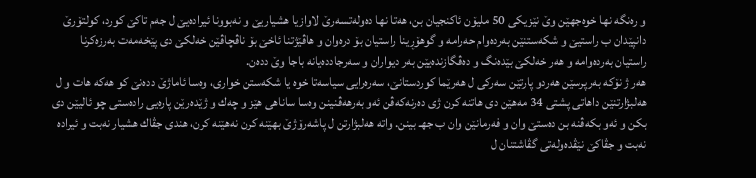و ره‌نگه‌ نها خوه‌جهێن وێ نێزیكى 50 ملیۆن ئاكنجیان بن، هه‌تا نها ده‌وله‌تسه‌رێ لاوازیا هشیاریێ و نه‌بوونا ئیراده‌یێ ل جه‌م تاكێ كورد، كولتۆرێ دانپێدان ب راستیێ و شكه‌ستنێن به‌رده‌وام حه‌رامه‌ و گوهۆڕینا راستیان بۆ دره‌وان و هاڤێژتنا ئاخێ بۆ ناڤچاڤێن خه‌لكێ دى پێخه‌مه‌ت به‌رزه‌كرنا راستیان به‌رده‌وامه‌ و هه‌ر خه‌لكێ بێده‌نگ و ده‌ڤگازنده‌یێن به‌ر دیواران و سه‌رجادده‌یانه‌ باجا وێ دده‌ن.
هه‌ر ژ نۆكه‌ به‌رپرسێن هه‌ردو پارتێن سه‌ركى ل هه‌رێما كوردستانێ، سه‌ره‌رایى سیاسه‌تا خوه‌ یا شكه‌ستن خوارى، وه‌سا ئاماژێ دده‌نێ كو هه‌كه‌ هات و ل هه‌لبژارتنێن داهاتى پشتى 34 مه‌هێن دى هاتنه‌ كرن ژى ده‌رنه‌كه‌ڤن ئه‌و به‌رهه‌ڤنینن وه‌سا ساناهى هێز و چه‌ك و ژێده‌رێن پاره‌یى راده‌ستى چو ئالیێن دى بكن و ئه‌و بكه‌ڤنه‌ بن ده‌ستێ وان و فه‌رمانێن وان ب جهـ بینن. واته‌ هه‌لبژارتن ل پاشه‌رۆژێ بهێنه‌ كرن نه‌هێنه‌ كرن، هندى جڤاك هشیار نه‌بت و ئیراده‌ نه‌بت و جڤاكێ نێڤده‌وله‌تى گڤاشتنان ل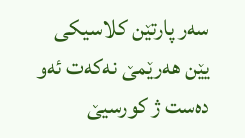سه‌ر پارتێن كلاسیكى یێن هه‌رێمێ نه‌كه‌ت ئه‌و ده‌ست ژ كورسیێ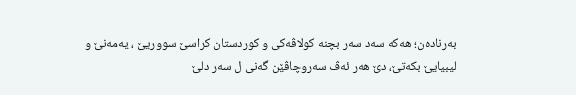به‌رناده‌ن؛ هه‌كه‌ سه‌د سه‌ر بچنه‌ كولاڤه‌كى و كوردستان كراسێ سووریێ ، یه‌مه‌نێ و لیبیایێ بكه‌تێ، دێ هه‌ر ئه‌ڤ سه‌روچاڤێن گه‌نى ل سه‌ر دلێ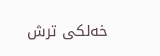خه‌لكى ترش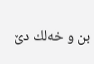بن و خه‌لك دێ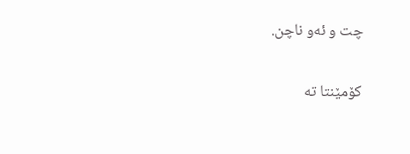چت و ئه‌و ناچن.

کۆمێنتا تە